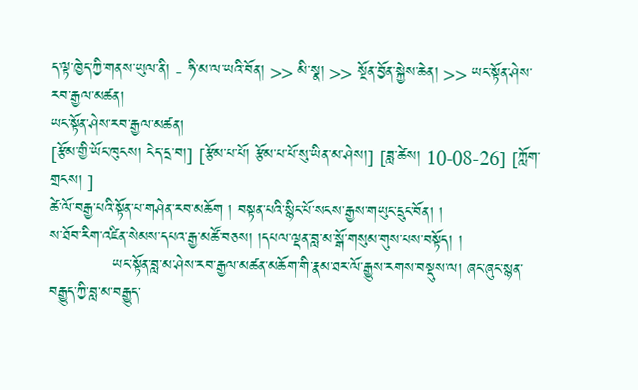ད་ལྟ་ཁྱེད་ཀྱི་གནས་ཡུལ་ནི། - ཧི་མ་ལ་ཡའི་བོན། >> མི་སྣ། >> སྔོན་བྱོན་སྐྱེས་ཆེན། >> ཡང་སྟོན་ཤེས་རབ་རྒྱལ་མཚན།
ཡང་སྟོན་ཤེས་རབ་རྒྱལ་མཚན།
[རྩོམ་གྱི་ཡོང་ཁུངས། ངེད་དྲ་བ།] [རྩོམ་པ་པོ། རྩོམ་པ་པོ་སུ་ཡིན་མ་ཤེས།] [ཟླ་ཚེས། 10-08-26] [ཀློག་གྲངས། ]
ཚེ་ལོ་བརྒྱ་པའི་སྟོན་པ་གཤེན་རབ་མཆོག ། བསྟན་པའི་སྙིང་པོ་སངས་རྒྱས་གཡུང་དྲུང་བོན། །
ས་ཐོབ་རིག་འཛིན་སེམས་དཔའ་རྒྱ་མཚོ་བཅས། །དཔལ་ལྡན་བླ་མ་སྒོ་གསུམ་གུས་པས་བསྟོད། །
            ཡང་སྟོན་བླ་མ་ཤེས་རབ་རྒྱལ་མཚན་མཆོག་གི་རྣམ་ཐར་ལོ་རྒྱུས་རགས་བསྡུས་ལ། ཞང་ཞུང་སྙན་བརྒྱུད་ཀྱི་བླ་མ་བརྒྱུད་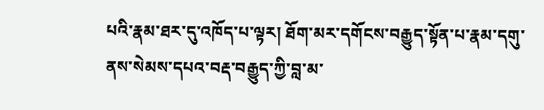པའི་རྣམ་ཐར་དུ་འཁོད་པ་ལྟར། ཐོག་མར་དགོངས་བརྒྱུད་སྟོན་པ་རྣམ་དགུ་ནས་སེམས་དཔའ་བརྡ་བརྒྱུད་ཀྱི་བླ་མ་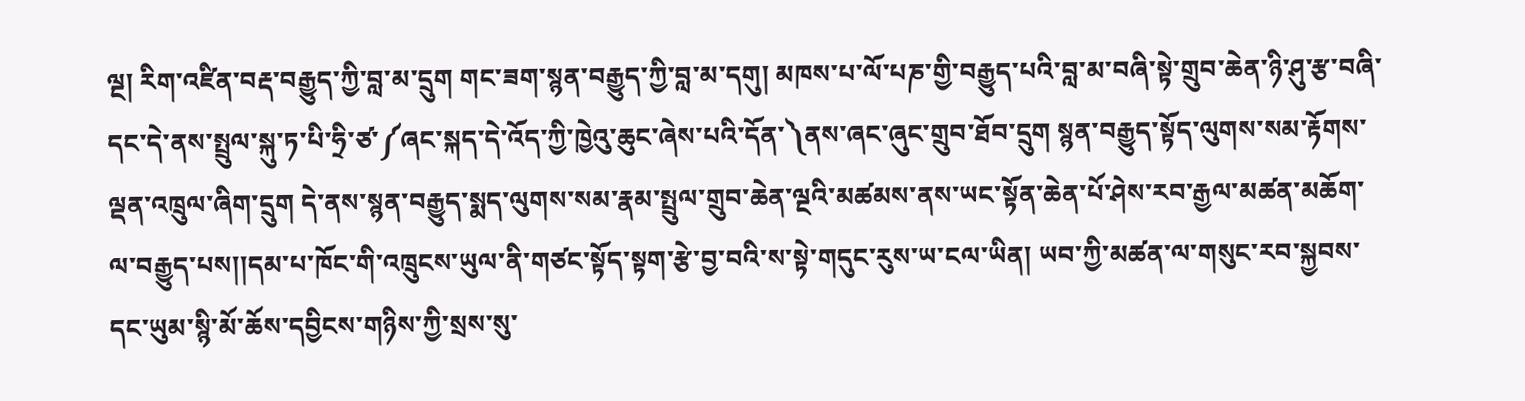ལྔ། རིག་འཛིན་བརྡ་བརྒྱུད་ཀྱི་བླ་མ་དྲུག གང་ཟག་སྙན་བརྒྱུད་ཀྱི་བླ་མ་དགུ། མཁས་པ་ལོ་པཎ་གྱི་བརྒྱུད་པའི་བླ་མ་བཞི་སྟེ་གྲུབ་ཆེན་ཉི་ཤུ་རྩ་བཞི་དང་དེ་ནས་སྤྲུལ་སྐུ་ཏ་པི་ཧྲི་ཙ་༼ཞང་སྐད་དེ་འོད་ཀྱི་ཁྱེའུ་ཆུང་ཞེས་པའི་དོན་༽ནས་ཞང་ཞུང་གྲུབ་ཐོབ་དྲུག སྙན་བརྒྱུད་སྟོད་ལུགས་སམ་རྟོགས་ལྡན་འཁྲུལ་ཞིག་དྲུག དེ་ནས་སྙན་བརྒྱུད་སྨད་ལུགས་སམ་རྣམ་སྤྲུལ་གྲུབ་ཆེན་ལྔའི་མཚམས་ནས་ཡང་སྟོན་ཆེན་པོ་ཤེས་རབ་རྒྱལ་མཚན་མཆོག་ལ་བརྒྱུད་པས།།དམ་པ་ཁོང་གི་འཁྲུངས་ཡུལ་ནི་གཙང་སྟོད་སྟག་རྩེ་བྱ་བའི་ས་སྟེ་གདུང་རུས་ཡ་ངལ་ཡིན། ཡབ་ཀྱི་མཚན་ལ་གསུང་རབ་སྐྱབས་དང་ཡུམ་སྙི་མོ་ཆོས་དབྱིངས་གཉིས་ཀྱི་སྲས་སུ་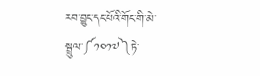རབ་བྱུང་དང་པོའི་གོང་གི་མེ་སྦྲུལ་༼༡༠༡༧༽ཏེ་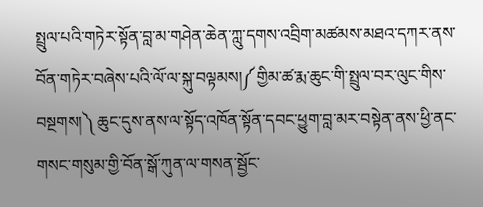སྤྲུལ་པའི་གཏེར་སྟོན་བླ་མ་གཤེན་ཆེན་ཀླུ་དགས་འབྲིག་མཚམས་མཐའ་དཀར་ནས་བོན་གཏེར་བཞེས་པའི་ལོ་ལ་སྐུ་བལྟམས།༼གྱིམ་ཚ་རྨ་ཆུང་གི་སྤྲུལ་བར་ལུང་གིས་བསྔགས།༽ ཆུང་དུས་ནས་ལ་སྟོད་འཁོན་སྟོན་དབང་ཕྱུག་བླ་མར་བསྟེན་ནས་ཕྱི་ནང་གསང་གསུམ་གྱི་བོན་སྒོ་ཀུན་ལ་གསན་སྦྱོང་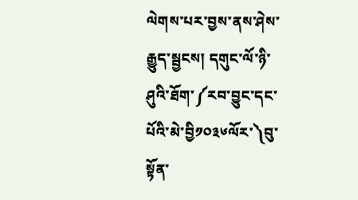ལེགས་པར་བྱས་ནས་ཤེས་རྒྱུད་སྦྱངས། དགུང་ལོ་ཉི་ཤུའི་ཐོག་༼རབ་བྱུང་དང་པོའི་མེ་བྱི༡༠༣༦ལོར་༽བུ་སྟོན་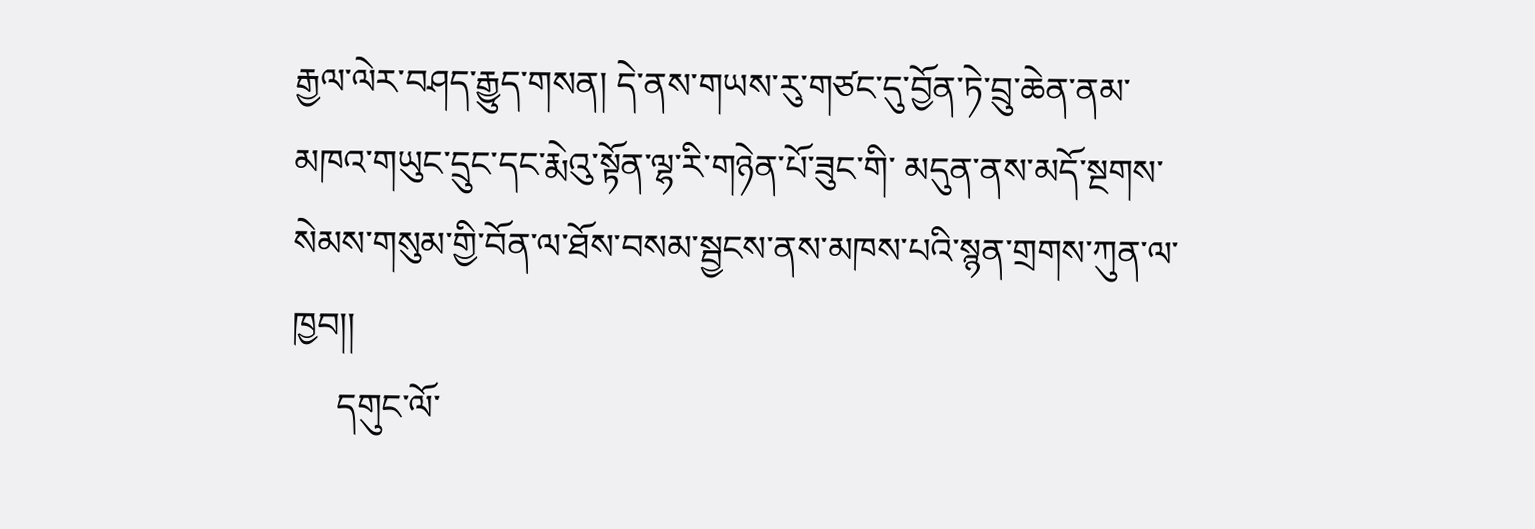རྒྱལ་ལེར་བཤད་རྒྱུད་གསན། དེ་ནས་གཡས་རུ་གཙང་དུ་བྱོན་ཏེ་བྲུ་ཆེན་ནམ་མཁའ་གཡུང་དྲུང་དང་རྨེའུ་སྟོན་ལྷ་རི་གཉེན་པོ་ཟུང་གི་ མདུན་ནས་མདོ་སྔགས་སེམས་གསུམ་གྱི་བོན་ལ་ཐོས་བསམ་སྦྱངས་ནས་མཁས་པའི་སྙན་གྲགས་ཀུན་ལ་ཁྱབ།།
     དགུང་ལོ་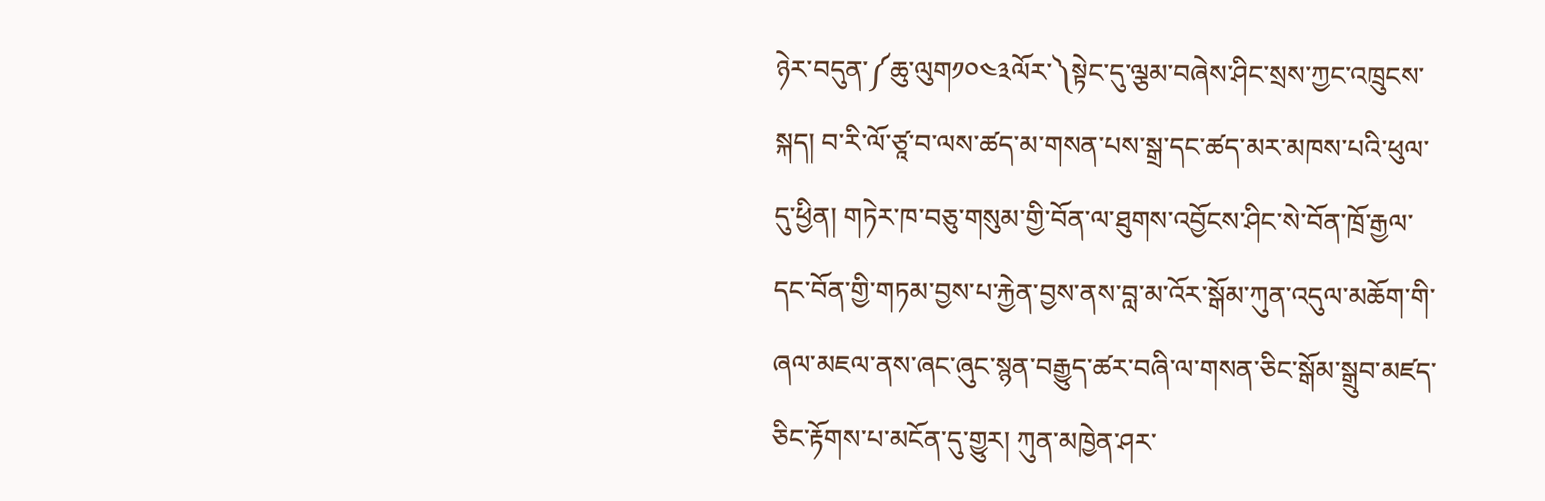ཉེར་བདུན་༼ཆུ་ལུག༡༠༤༣ལོར་༽སྟེང་དུ་ལྕམ་བཞེས་ཤིང་སྲས་ཀྱང་འཁྲུངས་སྐད། བ་རི་ལོ་ཙཱ་བ་ལས་ཚད་མ་གསན་པས་སྒྲ་དང་ཚད་མར་མཁས་པའི་ཕུལ་དུ་ཕྱིན། གཏེར་ཁ་བཅུ་གསུམ་གྱི་བོན་ལ་ཐུགས་འབྱོངས་ཤིང་སེ་བོན་ཁྲོ་རྒྱལ་དང་བོན་གྱི་གཏམ་བྱས་པ་རྐྱེན་བྱས་ནས་བླ་མ་འོར་སྒོམ་ཀུན་འདུལ་མཆོག་གི་ཞལ་མཇལ་ནས་ཞང་ཞུང་སྙན་བརྒྱུད་ཚར་བཞི་ལ་གསན་ཅིང་སྒོམ་སྒྲུབ་མཛད་ཅིང་རྟོགས་པ་མངོན་དུ་གྱུར། ཀུན་མཁྱེན་ཤར་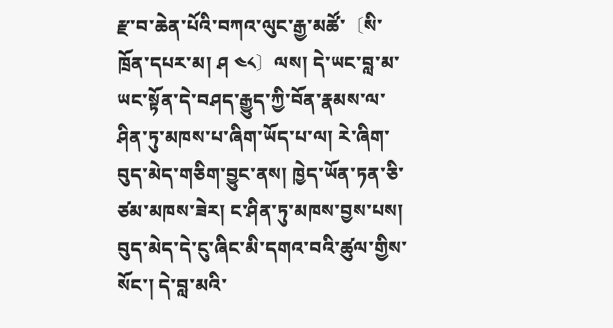རྫ་བ་ཆེན་པོའི་བཀའ་ལུང་རྒྱ་མཚོ་〔སི་ཁྲོན་དཔར་མ། ཤ ༤༨〕ལས། དེ་ཡང་བླ་མ་ཡང་སྟོན་དེ་བཤད་རྒྱུད་ཀྱི་བོན་རྣམས་ལ་ཤིན་ཏུ་མཁས་པ་ཞིག་ཡོད་པ་ལ། རེ་ཞིག་བུད་མེད་གཅིག་བྱུང་ནས། ཁྱེད་ཡོན་ཏན་ཅི་ཙམ་མཁས་ཟེར། ང་ཤིན་ཏུ་མཁས་བྱས་པས། བུད་མེད་དེ་ངུ་ཞིང་མི་དགའ་བའི་ཚུལ་གྱིས་སོང་། དེ་བླ་མའི་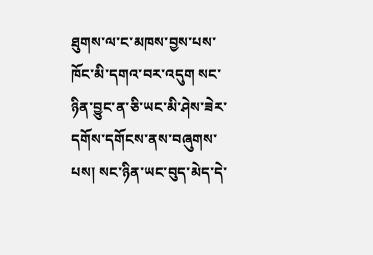ཐུགས་ལ་ང་མཁས་བྱས་པས་ཁོང་མི་དགའ་བར་འདུག སང་ཉིན་བྱུང་ན་ཅི་ཡང་མི་ཤེས་ཟེར་དགོས་དགོངས་ནས་བཞུགས་པས། སང་ཉིན་ཡང་བུད་མེད་དེ་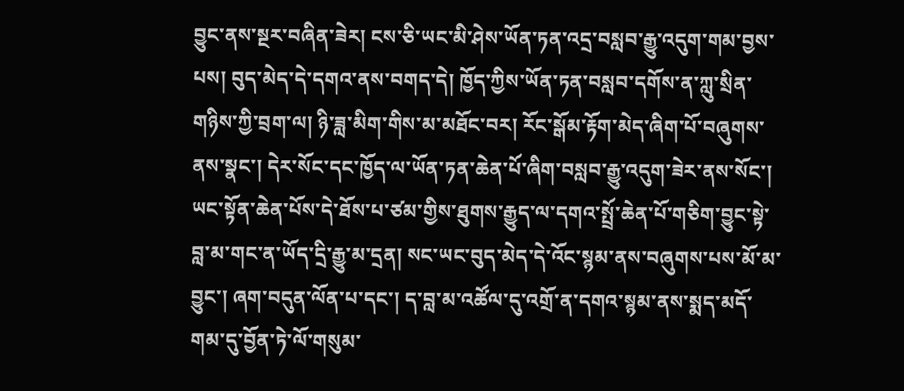བྱུང་ནས་སྔར་བཞིན་ཟེར། ངས་ཅི་ཡང་མི་ཤེས་ཡོན་ཏན་འདྲ་བསླབ་རྒྱུ་འདུག་གམ་བྱས་པས། བུད་མེད་དེ་དགའ་ནས་བགད་དེ། ཁྱོད་ཀྱིས་ཡོན་ཏན་བསླབ་དགོས་ན་ཀླུ་སྲིན་གཉིས་ཀྱི་བྲག་ལ། ཉི་ཟླ་མིག་གིས་མ་མཐོང་བར། རོང་སྒོམ་རྟོག་མེད་ཞིག་པོ་བཞུགས་ནས་སྣང་། དེར་སོང་དང་ཁྱོད་ལ་ཡོན་ཏན་ཆེན་པོ་ཞིག་བསླབ་རྒྱུ་འདུག་ཟེར་ནས་སོང་། ཡང་སྟོན་ཆེན་པོས་དེ་ཐོས་པ་ཙམ་གྱིས་ཐུགས་རྒྱུད་ལ་དགའ་སྤྲོ་ཆེན་པོ་གཅིག་བྱུང་སྟེ་བླ་མ་གང་ན་ཡོད་དྲི་རྒྱུ་མ་དྲན། སང་ཡང་བུད་མེད་དེ་འོང་སྙམ་ནས་བཞུགས་པས་མོ་མ་བྱུང་། ཞག་བདུན་ལོན་པ་དང་། ད་བླ་མ་འཚོལ་དུ་འགྲོ་ན་དགའ་སྙམ་ནས་སྨད་མདོ་གམ་དུ་བྱོན་ཏེ་ལོ་གསུམ་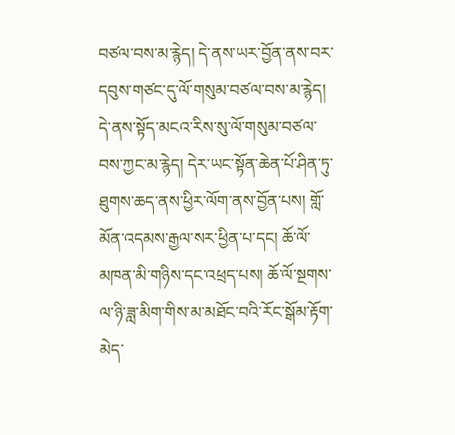བཙལ་བས་མ་རྙེད། དེ་ནས་ཡར་བྱོན་ནས་བར་དབུས་གཙང་དུ་ལོ་གསུམ་བཙལ་བས་མ་རྙེད། དེ་ནས་སྟོད་མངའ་རིས་སུ་ལོ་གསུམ་བཙལ་བས་ཀྱང་མ་རྙེད། དེར་ཡང་སྟོན་ཆེན་པོ་ཤིན་ཏུ་ཐུགས་ཆད་ནས་ཕྱིར་ལོག་ནས་བྱོན་པས། གློ་མོན་འདམས་རྒྱལ་སར་ཕྱིན་པ་དང། ཆོ་ལོ་མཁན་མི་གཉིས་དང་འཕྲད་པས། ཆོ་ལོ་སྔགས་ལ་ཉི་ཟླ་མིག་གིས་མ་མཐོང་བའི་རོང་སྒོམ་རྟོག་མེད་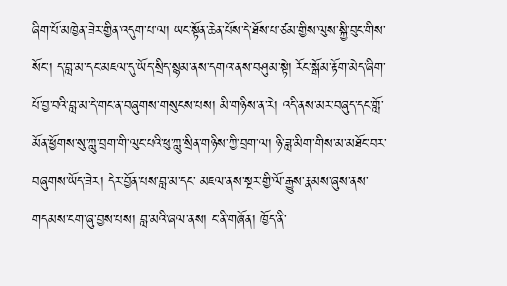ཞིག་པོ་མཁྱེན་ཟེར་གྱིན་འདུག་པ་ལ། ཡང་སྟོན་ཆེན་པོས་དེ་ཐོས་པ་ཙམ་གྱིས་ལུས་སྐྱི་བུང་གིས་སོང་། ད་བླ་མ་དང་མཇལ་དུ་ཡོད་སྲིད་སྙམ་ནས་དགའ་ནས་བཤུམ་སྟེ། རོང་སྒོམ་རྟོག་མེད་ཞིག་པོ་བྱ་བའི་བླ་མ་དེ་གང་ན་བཞུགས་གསུངས་པས། མི་གཉིས་ན་རེ། འདི་ནས་མར་བཞུད་དང་གློ་མོན་ཕྱོགས་སུ་ཀླུ་བྲག་གི་ལུང་པའི་ཕུ་ཀླུ་སྲིན་གཉིས་ཀྱི་བྲག་ལ། ཉི་ཟླ་མིག་གིས་མ་མཐོང་བར་བཞུགས་ཡོད་ཟེར། དེར་བྱོན་པས་བླ་མ་དང་ མཇལ་ནས་སྔར་གྱི་ལོ་རྒྱུས་རྣམས་ཞུས་ནས་གདམས་ངག་ཞུ་བྱས་པས། བླ་མའི་ཞལ་ནས། ང་ནི་གཞོན། ཁྱོད་ནི་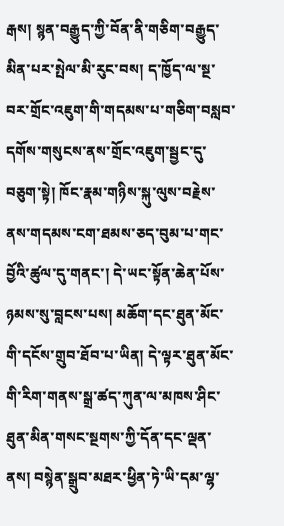རྒས། སྙན་བརྒྱུད་ཀྱི་བོན་ནི་གཅིག་བརྒྱུད་མིན་པར་སྤེལ་མི་རུང་བས། ད་ཁྱོད་ལ་སྔ་བར་གྲོང་འཇུག་གི་གདམས་པ་གཅིག་བསླབ་དགོས་གསུངས་ནས་གྲོང་འཇུག་སྦྱང་དུ་བཅུག་སྟེ། ཁོང་རྣམ་གཉིས་སྐུ་ལུས་བརྗེས་ནས་གདམས་ངག་ཐམས་ཅད་བུམ་པ་གང་བྱོའི་ཚུལ་དུ་གནང་། དེ་ཡང་སྟོན་ཆེན་པོས་ཉམས་སུ་བླངས་པས། མཆོག་དང་ཐུན་མོང་གི་དངོས་གྲུབ་ཐོབ་པ་ཡིན། དེ་ལྟར་ཐུན་མོང་གི་རིག་གནས་སྒྲ་ཚད་ཀུན་ལ་མཁས་ཤིང་ཐུན་མིན་གསང་སྔགས་ཀྱི་དོན་དང་ལྡན་ནས། བསྙེན་སྒྲུབ་མཐར་ཕྱིན་ཏེ་ཡི་དམ་ལྷ་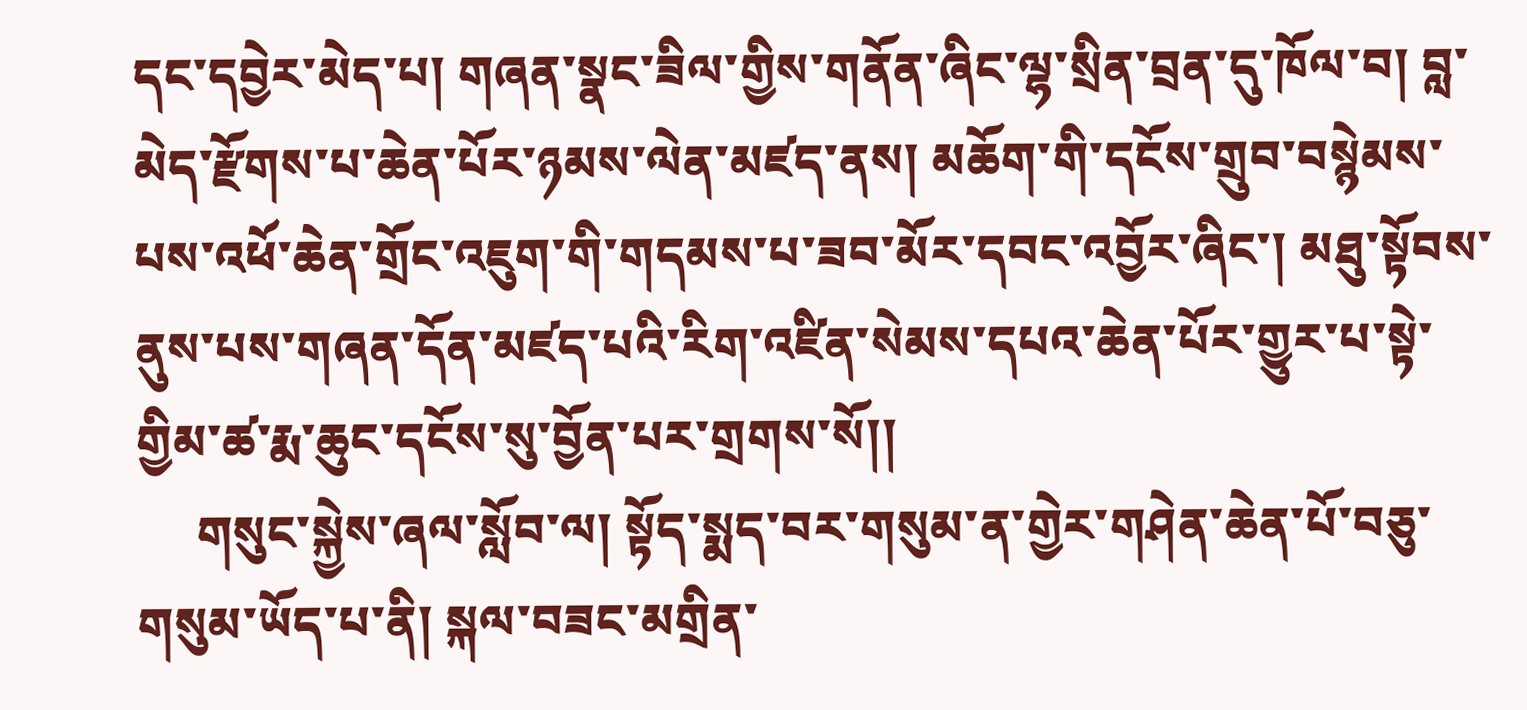དང་དབྱེར་མེད་པ། གཞན་སྣང་ཟིལ་གྱིས་གནོན་ཞིང་ལྷ་སྲིན་བྲན་དུ་ཁོལ་བ། བླ་མེད་རྫོགས་པ་ཆེན་པོར་ཉམས་ལེན་མཛད་ནས། མཆོག་གི་དངོས་གྲུབ་བསྙེམས་པས་འཕོ་ཆེན་གྲོང་འཇུག་གི་གདམས་པ་ཟབ་མོར་དབང་འབྱོར་ཞིང་། མཐུ་སྟོབས་ནུས་པས་གཞན་དོན་མཛད་པའི་རིག་འཛིན་སེམས་དཔའ་ཆེན་པོར་གྱུར་པ་སྟེ་གྱིམ་ཚ་རྨ་ཆུང་དངོས་སུ་བྱོན་པར་གྲགས་སོ།།
     གསུང་སྐྱེས་ཞལ་སློབ་ལ། སྟོད་སྨད་བར་གསུམ་ན་གྱེར་གཤེན་ཆེན་པོ་བཅུ་གསུམ་ཡོད་པ་ནི། སྐལ་བཟང་མགྲིན་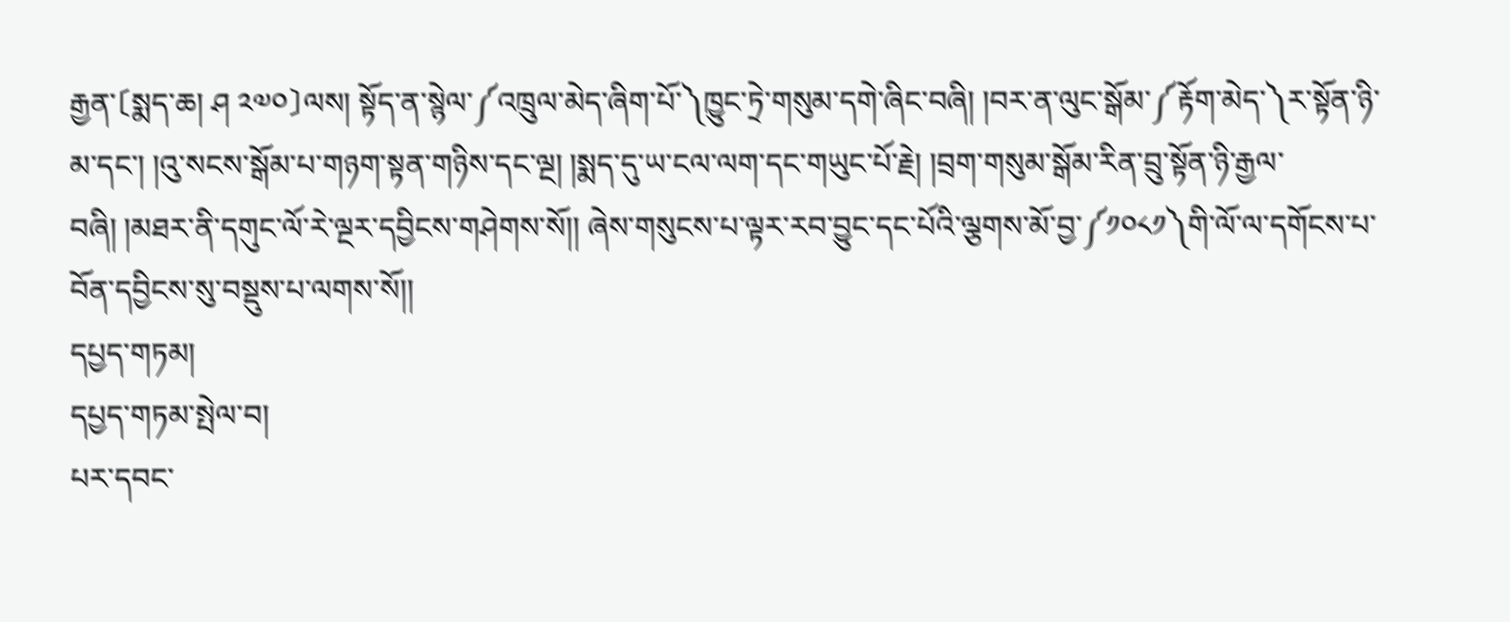རྒྱན་〔སྨད་ཆ། ཤ ༢༧༠〕ལས། སྟོད་ན་སྙེལ་༼འཁྲུལ་མེད་ཞིག་པོ་༽ཁྱུང་ཏྲེ་གསུམ་དགེ་ཞིང་བཞི། །བར་ན་ལུང་སྒོམ་༼རྟོག་མེད་༽ར་སྟོན་ཉི་མ་དང་། །འུ་སངས་སྒོམ་པ་གཉག་སྟན་གཉིས་དང་ལྔ། །སྨད་དུ་ཡ་ངལ་ལག་དང་གཡུང་པོ་རྗེ། །བྲག་གསུམ་སྒོམ་རིན་བྲུ་སྟོན་ཉི་རྒྱལ་བཞི། །མཐར་ནི་དགུང་ལོ་རེ་ལྔར་དབྱིངས་གཤེགས་སོ།། ཞེས་གསུངས་པ་ལྟར་རབ་བྱུང་དང་པོའི་ལྕགས་མོ་བྱ་༼༡༠༨༡༽གི་ལོ་ལ་དགོངས་པ་བོན་དབྱིངས་སུ་བསྡུས་པ་ལགས་སོ།།
དཔྱད་གཏམ།
དཔྱད་གཏམ་སྤེལ་བ།
པར་དབང་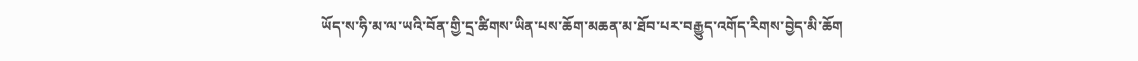ཡོད་ས་ཧི་མ་ལ་ཡའི་བོན་གྱི་དྲ་ཚིགས་ཡིན་པས་ཆོག་མཆན་མ་ཐོབ་པར་བརྒྱུད་འགོད་རིགས་བྱེད་མི་ཆོག